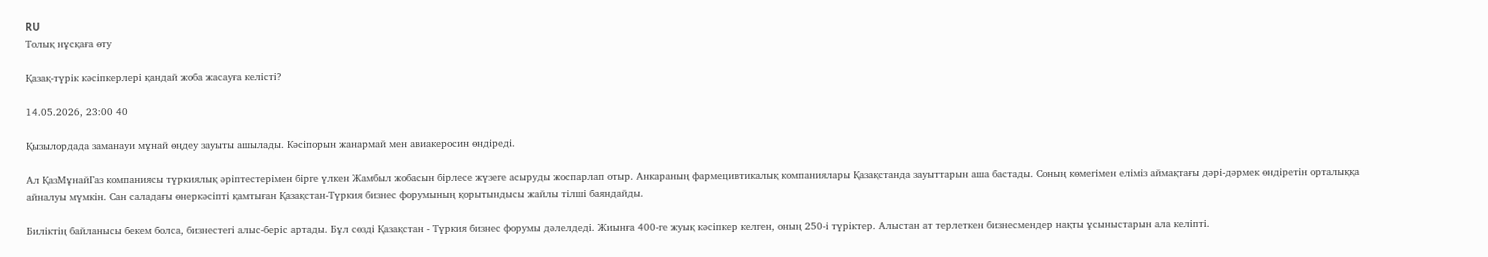RU
Толық нұсқаға өту

Қазақ-түрік кәсіпкерлері қандай жоба жасауға келісті?

14.05.2026, 23:00 40

Қызылордада заманауи мұнай өңдеу зауыты ашылады. Кәсіпорын жанармай мен авиакеросин өндіреді.

Ал ҚазМұнайГаз компаниясы түркиялық әріптестерімен бірге үлкен Жамбыл жобасын бірлесе жүзеге асыруды жоспарлап отыр. Анкараның фармецивтикалық компаниялары Қазақстанда зауыттарын аша бастады. Соның көмегімен еліміз аймақтағы дәрі-дәрмек өндіретін орталыққа айналуы мүмкін. Сан саладағы өнеркәсіпті қамтыған Қазақстан-Түркия бизнес форумының қорытындысы жайлы тілші баяндайды.

Биліктің байланысы бекем болса, бизнестегі алыс-беріс артады. Бұл сөзді Қазақстан - Түркия бизнес форумы дәлелдеді. Жиынға 400-ге жуық кәсіпкер келген, оның 250-і түріктер. Алыстан ат терлеткен бизнесмендер нақты ұсыныстарын ала келіпті.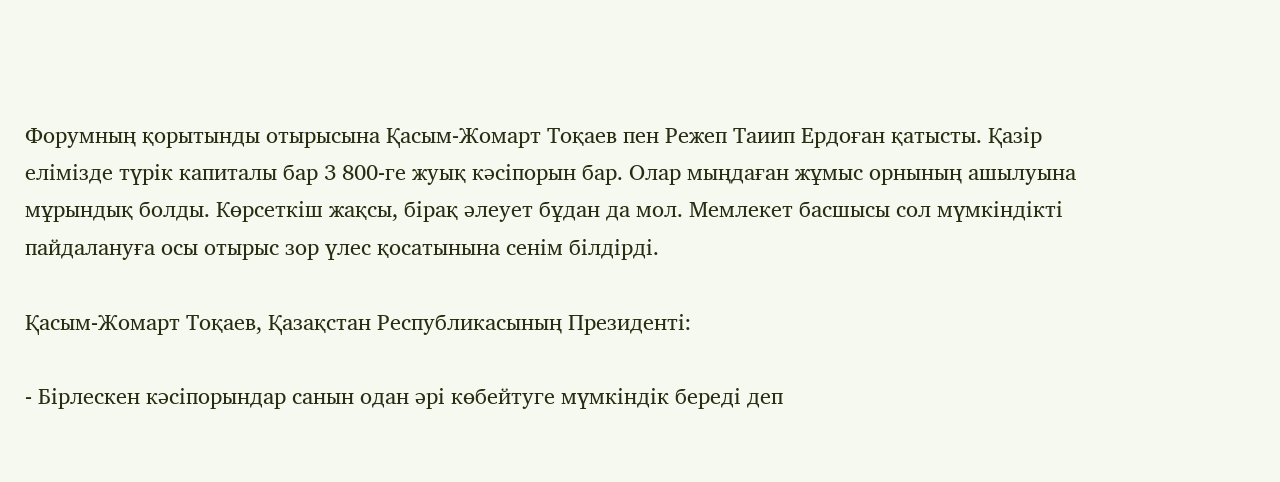Форумның қорытынды отырысына Қасым-Жомарт Тоқаев пен Режеп Таиип Ердоған қатысты. Қазір елімізде түрік капиталы бар 3 800-ге жуық кәсіпорын бар. Олар мыңдаған жұмыс орнының ашылуына мұрындық болды. Көрсеткіш жақсы, бірақ әлеует бұдан да мол. Мемлекет басшысы сол мүмкіндікті пайдалануға осы отырыс зор үлес қосатынына сенім білдірді.

Қасым-Жомарт Тоқаев, Қазақстан Республикасының Президенті:

- Бірлескен кәсіпорындар санын одан әрі көбейтуге мүмкіндік береді деп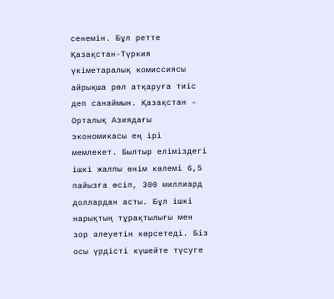сенемін. Бұл ретте Қазақстан-Түркия үкіметаралық комиссиясы айрықша рөл атқаруға тиіс деп санаймын. Қазақстан – Орталық Азиядағы экономикасы ең ірі мемлекет. Былтыр еліміздегі ішкі жалпы өнім көлемі 6,5 пайызға өсіп, 300 миллиард доллардан асты. Бұл ішкі нарықтың тұрақтылығы мен зор әлеуетін көрсетеді. Біз осы үрдісті күшейте түсуге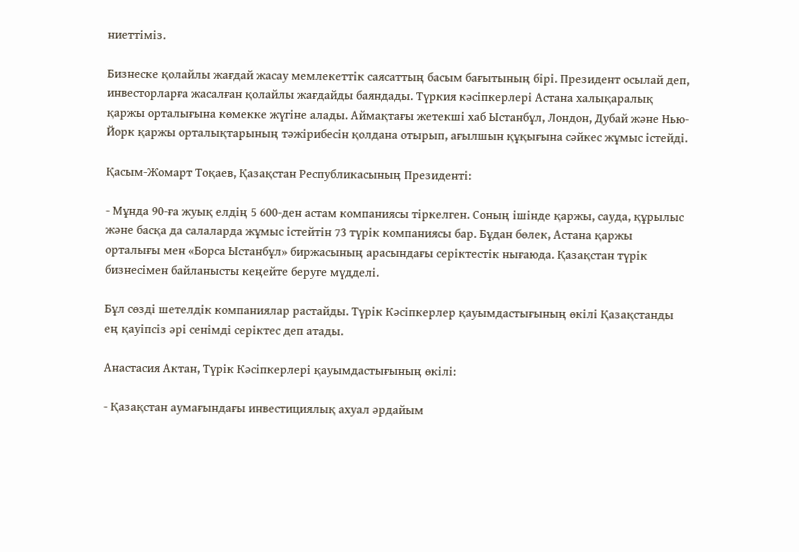ниеттіміз.

Бизнеске қолайлы жағдай жасау мемлекеттік саясаттың басым бағытының бірі. Президент осылай деп, инвесторларға жасалған қолайлы жағдайды баяндады. Түркия кәсіпкерлері Астана халықаралық қаржы орталығына көмекке жүгіне алады. Аймақтағы жетекші хаб Ыстанбұл, Лондон, Дубай және Нью-Йорк қаржы орталықтарының тәжірибесін қолдана отырып, ағылшын құқығына сәйкес жұмыс істейді.

Қасым-Жомарт Тоқаев, Қазақстан Республикасының Президенті:

- Мұнда 90-ға жуық елдің 5 600-ден астам компаниясы тіркелген. Соның ішінде қаржы, сауда, құрылыс және басқа да салаларда жұмыс істейтін 73 түрік компаниясы бар. Бұдан бөлек, Астана қаржы орталығы мен «Борса Ыстанбұл» биржасының арасындағы серіктестік нығаюда. Қазақстан түрік бизнесімен байланысты кеңейте беруге мүдделі.

Бұл сөзді шетелдік компаниялар растайды. Түрік Кәсіпкерлер қауымдастығының өкілі Қазақстанды ең қауіпсіз әрі сенімді серіктес деп атады.

Анастасия Актан, Түрік Кәсіпкерлері қауымдастығының өкілі:

- Қазақстан аумағындағы инвестициялық ахуал әрдайым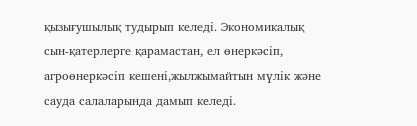қызығушылық тудырып келеді. Экономикалық сын-қатерлерге қарамастан, ел өнеркәсіп, агроөнеркәсіп кешені,жылжымайтын мүлік және сауда салаларында дамып келеді.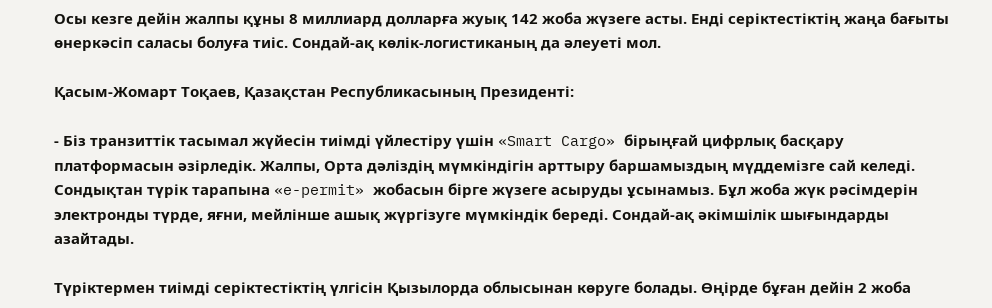Осы кезге дейін жалпы құны 8 миллиард долларға жуық 142 жоба жүзеге асты. Енді серіктестіктің жаңа бағыты өнеркәсіп саласы болуға тиіс. Сондай-ақ көлік-логистиканың да әлеуеті мол.

Қасым-Жомарт Тоқаев, Қазақстан Республикасының Президенті:

- Біз транзиттік тасымал жүйесін тиімді үйлестіру үшін «Smart Cargo» бірыңғай цифрлық басқару платформасын әзірледік. Жалпы, Орта дәліздің мүмкіндігін арттыру баршамыздың мүддемізге сай келеді. Сондықтан түрік тарапына «e-permit» жобасын бірге жүзеге асыруды ұсынамыз. Бұл жоба жүк рәсімдерін электронды түрде, яғни, мейлінше ашық жүргізуге мүмкіндік береді. Сондай-ақ әкімшілік шығындарды азайтады.

Түріктермен тиімді серіктестіктің үлгісін Қызылорда облысынан көруге болады. Өңірде бұған дейін 2 жоба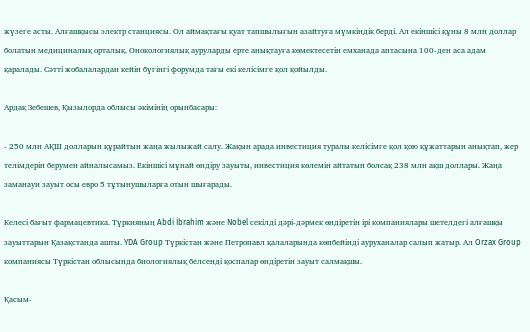жүзеге асты. Алғашқысы электр станциясы. Ол аймақтағы қуат тапшылығын азайтуға мүмкіндік берді. Ал екіншісі құны 8 млн доллар болатын медициналық орталық. Онокологиялық ауруларды ерте анықтауға көмектесетін емханада аптасына 100-ден аса адам қаралады. Сәтті жобалалардан кейін бүгінгі форумда тағы екі келісімге қол қойылды.

Ардақ Зебешев, Қызылорда облысы әкімінің орынбасары:

- 250 млн АҚШ долларын құрайтын жаңа жылыжай салу. Жақын арада инвестиция туралы келісімге қол қою құжаттарын анықтап, жер телімдерін берумен айналысамыз. Екіншісі мұнай өндіру зауыты, инвестиция көлемін айтатын болсақ 238 млн ақш доллары. Жаңа заманауи зауыт осы евро 5 тұтынушыларға отын шығарады.

Келесі бағыт фармацевтика. Түркияның Abdi İbrahim және Nobel секілді дәрі-дәрмек өндіретін ірі компаниялары шетелдегі алғашқы зауыттарын Қазақстанда ашты. YDA Group Түркістан және Петропавл қалаларында көпбейінді ауруханалар салып жатыр. Ал Orzax Group компаниясы Түркістан облысында биологиялық белсенді қоспалар өндіретін зауыт салмақшы.

Қасым-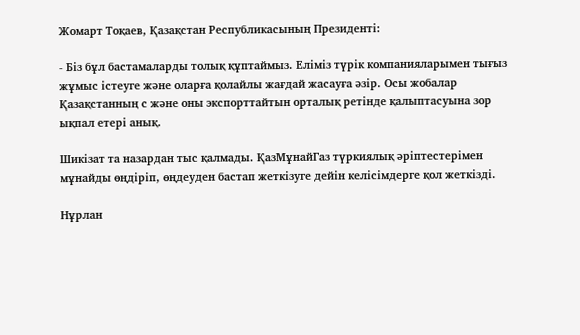Жомарт Тоқаев, Қазақстан Республикасының Президенті:

- Біз бұл бастамаларды толық құптаймыз. Еліміз түрік компанияларымен тығыз жұмыс істеуге және оларға қолайлы жағдай жасауға әзір. Осы жобалар Қазақстанның с және оны экспорттайтын орталық ретінде қалыптасуына зор ықпал етері анық.

Шикізат та назардан тыс қалмады. ҚазМұнайГаз түркиялық әріптестерімен мұнайды өңдіріп, өңдеуден бастап жеткізуге дейін келісімдерге қол жеткізді.

Нұрлан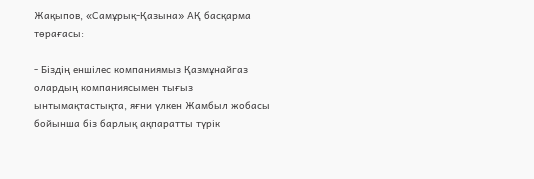Жақыпов, «Самұрық-Қазына» АҚ басқарма төрағасы:

- Біздің еншілес компаниямыз Қазмұнайгаз олардың компаниясымен тығыз ынтымақтастықта, яғни үлкен Жамбыл жобасы бойынша біз барлық ақпаратты түрік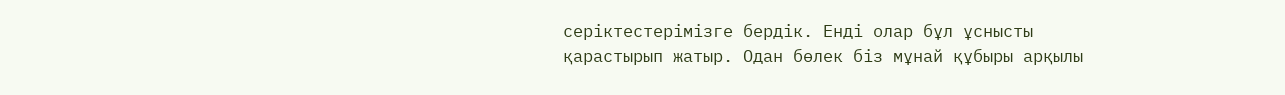серіктестерімізге бердік. Енді олар бұл ұснысты қарастырып жатыр. Одан бөлек біз мұнай құбыры арқылы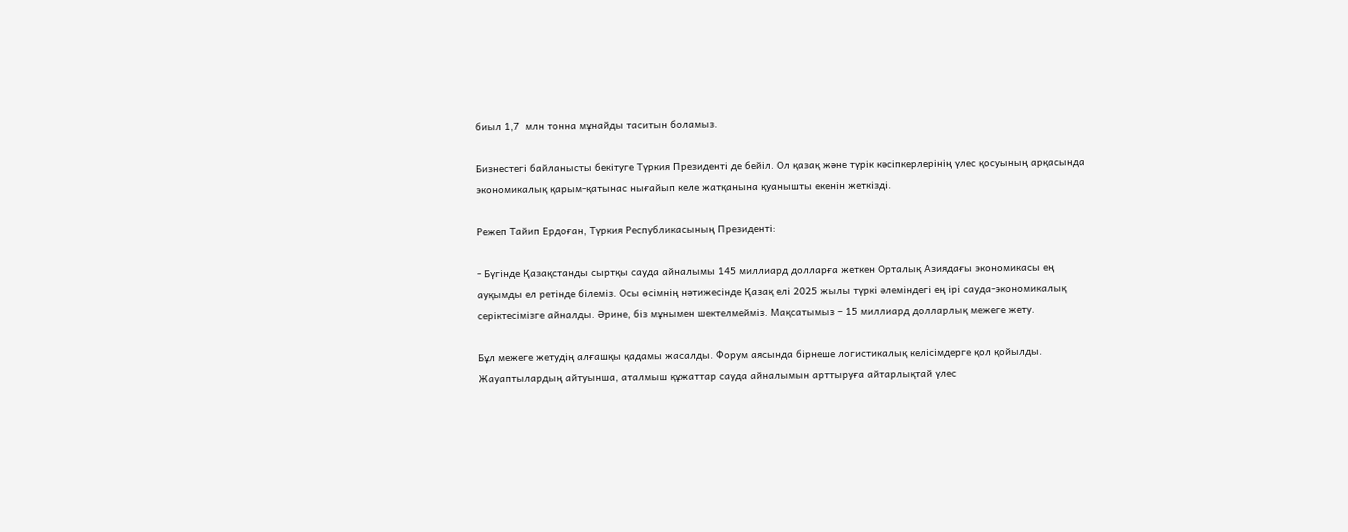биыл 1,7  млн тонна мұнайды таситын боламыз.

Бизнестегі байланысты бекітуге Түркия Президенті де бейіл. Ол қазақ және түрік кәсіпкерлерінің үлес қосуының арқасында экономикалық қарым-қатынас нығайып келе жатқанына қуанышты екенін жеткізді.

Режеп Тайип Ердоған, Түркия Республикасының Президенті:

- Бүгінде Қазақстанды сыртқы сауда айналымы 145 миллиард долларға жеткен Орталық Азиядағы экономикасы ең ауқымды ел ретінде білеміз. Осы өсімнің нәтижесінде Қазақ елі 2025 жылы түркі әлеміндегі ең ірі сауда-экономикалық серіктесімізге айналды. Әрине, біз мұнымен шектелмейміз. Мақсатымыз – 15 миллиард долларлық межеге жету.

Бұл межеге жетудің алғашқы қадамы жасалды. Форум аясында бірнеше логистикалық келісімдерге қол қойылды. Жауаптылардың айтуынша, аталмыш құжаттар сауда айналымын арттыруға айтарлықтай үлес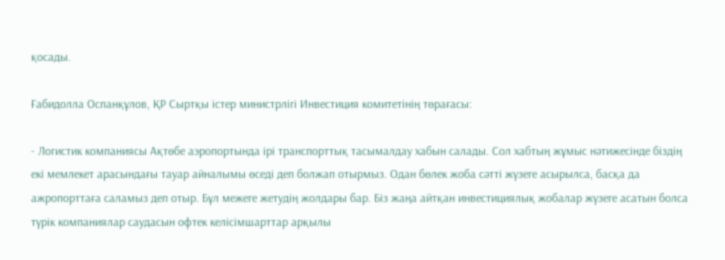қосады.

Ғабидолла Оспанқұлов, ҚР Сыртқы істер министрлігі Инвестиция комитетінің төрағасы:

- Логистик компаниясы Ақтөбе аэропортында ірі транспорттық тасымалдау хабын салады. Сол хабтың жұмыс нәтижесінде біздің екі мемлекет арасындағы тауар айналымы өседі деп болжап отырмыз. Одан бөлек жоба сәтті жүзеге асырылса, басқа да ажропорттаға саламыз деп отыр. Бұл межеге жетудің жолдары бар. Біз жаңа айтқан инвестициялық жобалар жүзеге асатын болса түрік компаниялар саудасын офтек келісімшарттар арқылы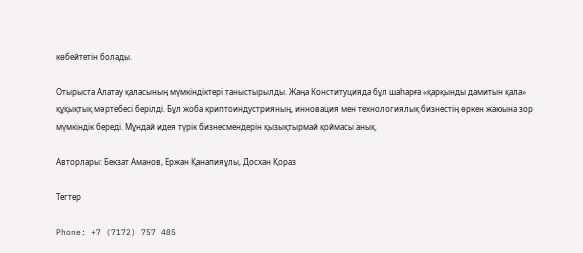көбейтетін болады.

Отырыста Алатау қаласының мүмкіндіктері таныстырылды. Жаңа Конституцияда бұл шаһарға «қарқынды дамитын қала» құқықтық мәртебесі берілді. Бұл жоба криптоиндустрияның, инновация мен технологиялық бизнестің өркен жаюына зор мүмкіндік береді. Мұндай идея түрік бизнесмендерін қызықтырмай қоймасы анық.

Авторлары: Бекзат Аманов, Ержан Қанапияұлы, Досхан Қораз

Тегтер

Phone: +7 (7172) 757 485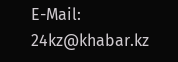E-Mail: 24kz@khabar.kz